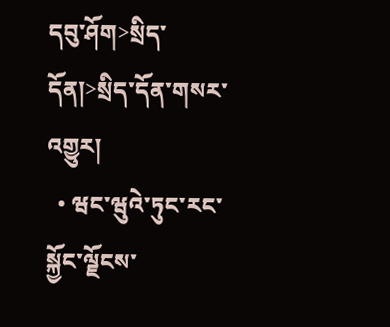དབུ་ཤོག>སྲིད་དོན།>སྲིད་དོན་གསར་འགྱུར།
  • ཝང་ཝུའེ་ཏུང་རང་སྐྱོང་ལྗོངས་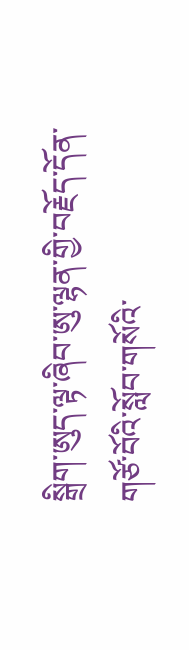སྒྲིག་ཨུད་ལྟ་ཞིབ་ཨུ་ལྷན་གྱི་བརྗོད་དོན་གཙོ་བོའི་སློབ་གསོའི་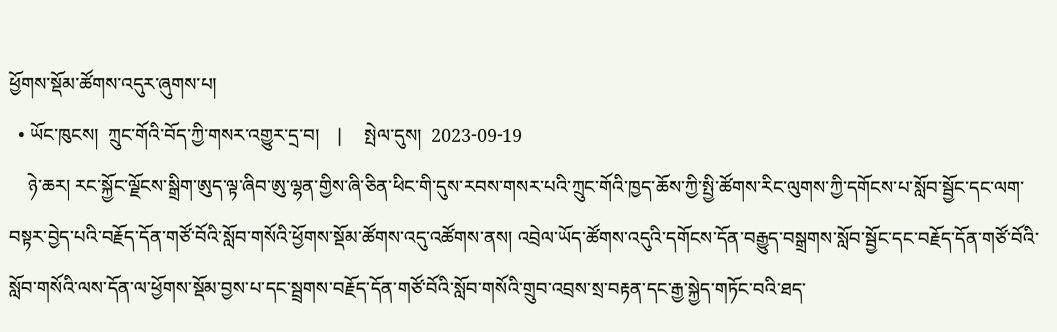ཕྱོགས་སྡོམ་ཚོགས་འདུར་ཞུགས་པ།
  • ཡོང་ཁུངས།  ཀྲུང་གོའི་བོད་ཀྱི་གསར་འགྱུར་དྲ་བ།    |     སྤེལ་དུས།  2023-09-19
    ཉེ་ཆར། རང་སྐྱོང་ལྗོངས་སྒྲིག་ཨུད་ལྟ་ཞིབ་ཨུ་ལྷན་གྱིས་ཞི་ཅིན་ཕིང་གི་དུས་རབས་གསར་པའི་ཀྲུང་གོའི་ཁྱད་ཆོས་ཀྱི་སྤྱི་ཚོགས་རིང་ལུགས་ཀྱི་དགོངས་པ་སློབ་སྦྱོང་དང་ལག་བསྟར་བྱེད་པའི་བརྗོད་དོན་གཙོ་བོའི་སློབ་གསོའི་ཕྱོགས་སྡོམ་ཚོགས་འདུ་འཚོགས་ནས། འབྲེལ་ཡོད་ཚོགས་འདུའི་དགོངས་དོན་བརྒྱུད་བསྒྲགས་སློབ་སྦྱོང་དང་བརྗོད་དོན་གཙོ་བོའི་སློབ་གསོའི་ལས་དོན་ལ་ཕྱོགས་སྡོམ་བྱས་པ་དང་སྦྲགས་བརྗོད་དོན་གཙོ་བོའི་སློབ་གསོའི་གྲུབ་འབྲས་སྲ་བརྟན་དང་རྒྱ་སྐྱེད་གཏོང་བའི་ཐད་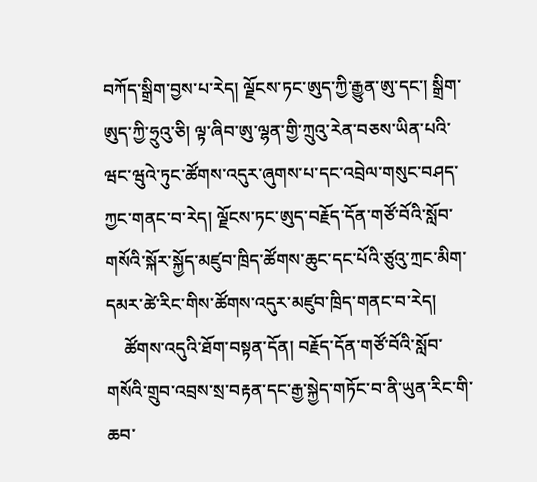བཀོད་སྒྲིག་བྱས་པ་རེད། ལྗོངས་ཏང་ཨུད་ཀྱི་རྒྱུན་ཨུ་དང་། སྒྲིག་ཨུད་ཀྱི་ཧྲུའུ་ཅི། ལྟ་ཞིབ་ཨུ་ལྷན་གྱི་ཀྲུའུ་རེན་བཅས་ཡིན་པའི་ཝང་ཝུའེ་ཏུང་ཚོགས་འདུར་ཞུགས་པ་དང་འབྲེལ་གསུང་བཤད་ཀྱང་གནང་བ་རེད། ལྗོངས་ཏང་ཨུད་བརྗོད་དོན་གཙོ་བོའི་སློབ་གསོའི་སྐོར་སྐྱོད་མཛུབ་ཁྲིད་ཚོགས་ཆུང་དང་པོའི་ཙུའུ་ཀྲང་མིག་དམར་ཚེ་རིང་གིས་ཚོགས་འདུར་མཛུབ་ཁྲིད་གནང་བ་རེད།
    ཚོགས་འདུའི་ཐོག་བསྟན་དོན། བརྗོད་དོན་གཙོ་བོའི་སློབ་གསོའི་གྲུབ་འབྲས་སྲ་བརྟན་དང་རྒྱ་སྐྱེད་གཏོང་བ་ནི་ཡུན་རིང་གི་ཆབ་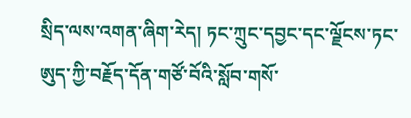སྲིད་ལས་འགན་ཞིག་རེད། ཏང་ཀྲུང་དབྱང་དང་ལྗོངས་ཏང་ཨུད་ཀྱི་བརྗོད་དོན་གཙོ་བོའི་སློབ་གསོ་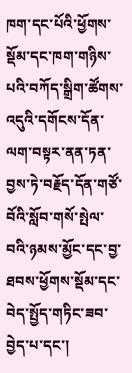ཁག་དང་པོའི་ཕྱོགས་སྡོམ་དང་ཁག་གཉིས་པའི་བཀོད་སྒྲིག་ཚོགས་འདུའི་དགོངས་དོན་ལག་བསྟར་ནན་ཏན་བྱས་ཏེ་བརྗོད་དོན་གཙོ་བོའི་སློབ་གསོ་སྤེལ་བའི་ཉམས་མྱོང་དང་བྱ་ཐབས་ཕྱོགས་སྡོམ་དང་བེད་སྤྱོད་གཏིང་ཟབ་བྱེད་པ་དང་།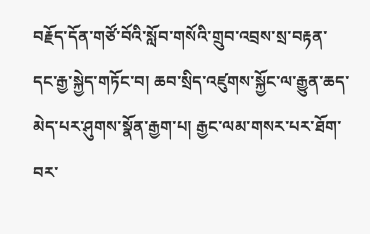བརྗོད་དོན་གཙོ་བོའི་སློབ་གསོའི་གྲུབ་འབྲས་སྲ་བརྟན་དང་རྒྱ་སྐྱེད་གཏོང་བ། ཆབ་སྲིད་འཛུགས་སྐྱོང་ལ་རྒྱུན་ཆད་མེད་པར་ཤུགས་སྣོན་རྒྱག་པ། རྒྱང་ལམ་གསར་པར་ཐོག་བར་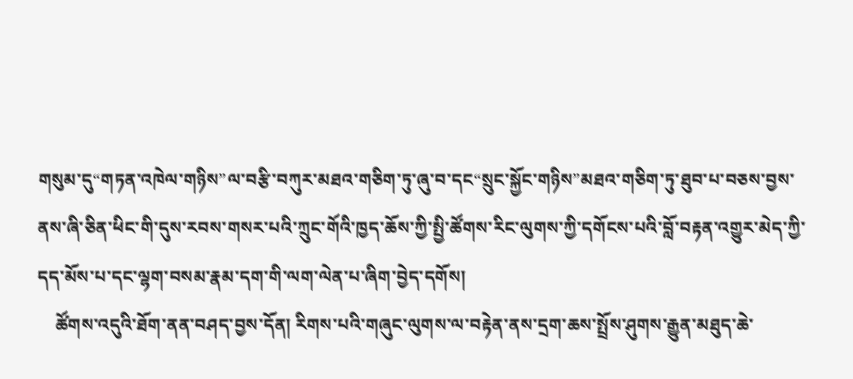གསུམ་དུ“གཏན་འཁེལ་གཉིས”ལ་བརྩི་བཀུར་མཐའ་གཅིག་ཏུ་ཞུ་བ་དང“སྲུང་སྐྱོང་གཉིས”མཐའ་གཅིག་ཏུ་ཐུབ་པ་བཅས་བྱས་ནས་ཞི་ཅིན་ཕིང་གི་དུས་རབས་གསར་པའི་ཀྲུང་གོའི་ཁྱད་ཆོས་ཀྱི་སྤྱི་ཚོགས་རིང་ལུགས་ཀྱི་དགོངས་པའི་བློ་བརྟན་འགྱུར་མེད་ཀྱི་དད་མོས་པ་དང་ལྷག་བསམ་རྣམ་དག་གི་ལག་ལེན་པ་ཞིག་བྱེད་དགོས།
    ཚོགས་འདུའི་ཐོག་ནན་བཤད་བྱས་དོན། རིགས་པའི་གཞུང་ལུགས་ལ་བརྟེན་ནས་དྲག་ཆས་སྤྲོས་ཤུགས་རྒྱུན་མཐུད་ཆེ་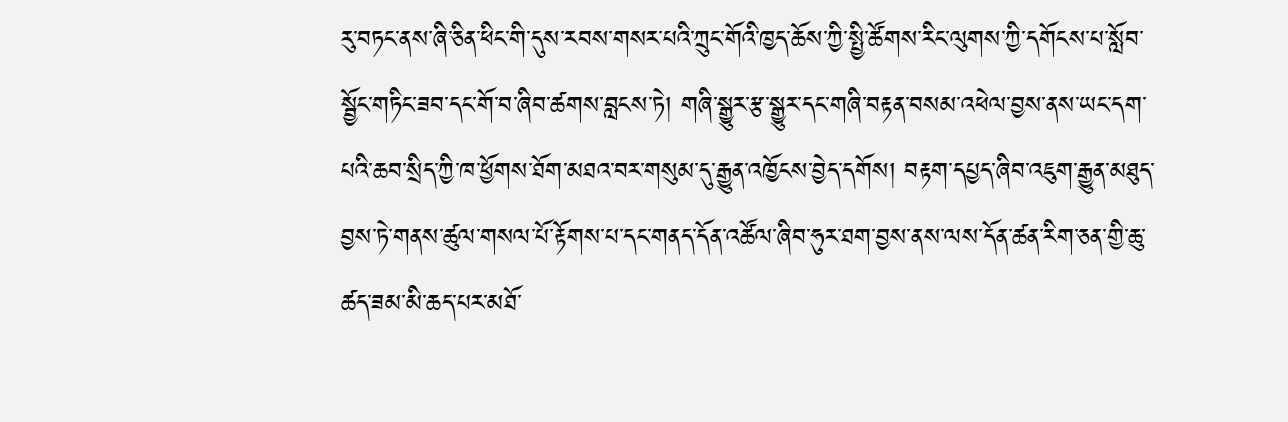རུ་བཏང་ནས་ཞི་ཅིན་ཕིང་གི་དུས་རབས་གསར་པའི་ཀྲུང་གོའི་ཁྱད་ཆོས་ཀྱི་སྤྱི་ཚོགས་རིང་ལུགས་ཀྱི་དགོངས་པ་སློབ་སྦྱོང་གཏིང་ཟབ་དང་གོ་བ་ཞིབ་ཚགས་བླངས་ཏེ། གཞི་སྒྱུར་རྩ་སྒྱུར་དང་གཞི་བརྟན་བསམ་འཕེལ་བྱས་ནས་ཡང་དག་པའི་ཆབ་སྲིད་ཀྱི་ཁ་ཕྱོགས་ཐོག་མཐའ་བར་གསུམ་དུ་རྒྱུན་འཁྱོངས་བྱེད་དགོས། བརྟག་དཔྱད་ཞིབ་འཇུག་རྒྱུན་མཐུད་བྱས་ཏེ་གནས་ཚུལ་གསལ་པོ་རྟོགས་པ་དང་གནད་དོན་འཚོལ་ཞིབ་ཧུར་ཐག་བྱས་ནས་ལས་དོན་ཚན་རིག་ཅན་གྱི་ཆུ་ཚད་ཟམ་མི་ཆད་པར་མཐོ་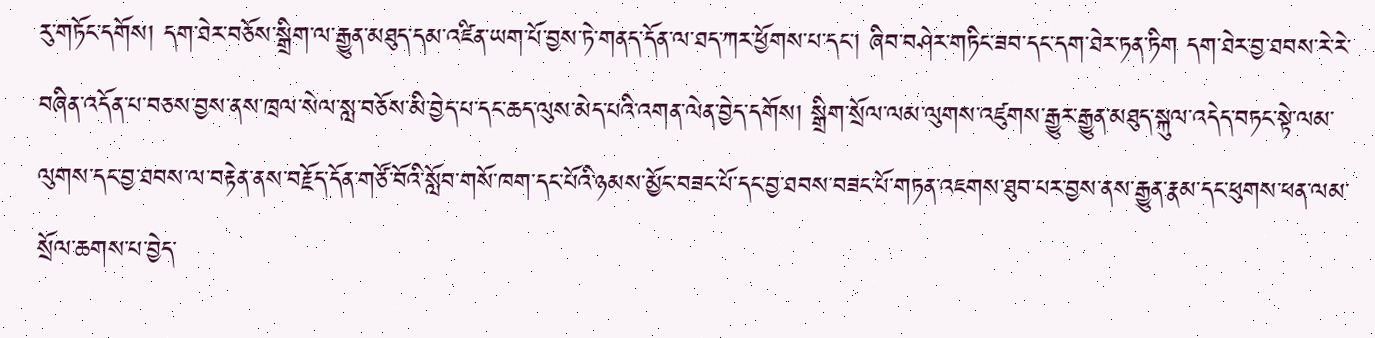རུ་གཏོང་དགོས། དག་ཐེར་བཅོས་སྒྲིག་ལ་རྒྱུན་མཐུད་དམ་འཛིན་ཡག་པོ་བྱས་ཏེ་གནད་དོན་ལ་ཐད་ཀར་ཕྱོགས་པ་དང་། ཞིབ་བཤེར་གཏིང་ཟབ་དང་དག་ཐེར་ཏན་ཏིག དག་ཐེར་བྱ་ཐབས་རེ་རེ་བཞིན་འདོན་པ་བཅས་བྱས་ནས་ཁྲལ་སེལ་སླ་བཅོས་མི་བྱེད་པ་དང་ཆད་ལུས་མེད་པའི་འགན་ལེན་བྱེད་དགོས། སྒྲིག་སྲོལ་ལམ་ལུགས་འཛུགས་རྒྱུར་རྒྱུན་མཐུད་སྐུལ་འདེད་བཏང་སྟེ་ལམ་ལུགས་དང་བྱ་ཐབས་ལ་བརྟེན་ནས་བརྗོད་དོན་གཙོ་བོའི་སློབ་གསོ་ཁག་དང་པོའི་ཉམས་མྱོང་བཟང་པོ་དང་བྱ་ཐབས་བཟང་པོ་གཏན་འཇགས་ཐུབ་པར་བྱས་ནས་རྒྱུན་རྣམ་དང་ཕུགས་ཕན་ལམ་སྲོལ་ཆགས་པ་བྱེད་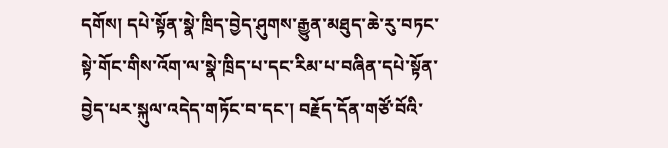དགོས། དཔེ་སྟོན་སྣེ་ཁྲིད་བྱེད་ཤུགས་རྒྱུན་མཐུད་ཆེ་རུ་བཏང་སྟེ་གོང་གིས་འོག་ལ་སྣེ་ཁྲིད་པ་དང་རིམ་པ་བཞིན་དཔེ་སྟོན་བྱེད་པར་སྐུལ་འདེད་གཏོང་བ་དང་། བརྗོད་དོན་གཙོ་བོའི་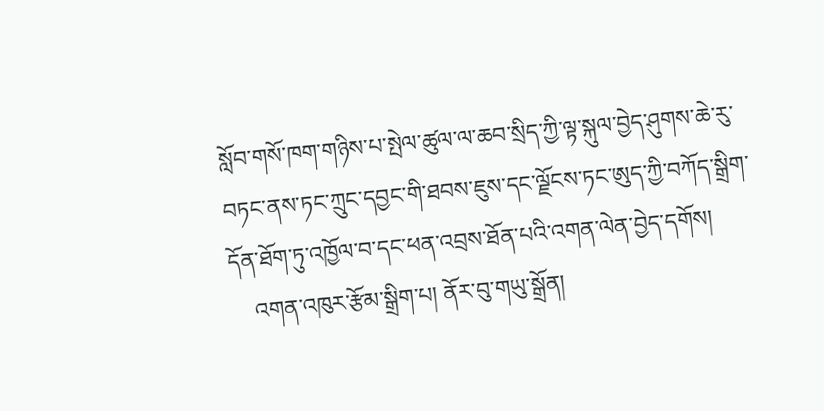སློབ་གསོ་ཁག་གཉིས་པ་སྤེལ་ཚུལ་ལ་ཆབ་སྲིད་ཀྱི་ལྟ་སྐུལ་བྱེད་ཤུགས་ཆེ་རུ་བཏང་ནས་ཏང་ཀྲུང་དབྱང་གི་ཐབས་ཇུས་དང་ལྗོངས་ཏང་ཨུད་ཀྱི་བཀོད་སྒྲིག་དོན་ཐོག་ཏུ་འཁྱོལ་བ་དང་ཕན་འབྲས་ཐོན་པའི་འགན་ལེན་བྱེད་དགོས།
    འགན་འཁུར་རྩོམ་སྒྲིག་པ། ནོར་བུ་གཡུ་སྒྲོན།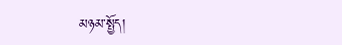མཉམ་སྤྱོད།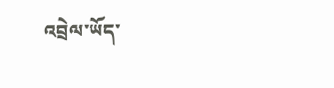འབྲེལ་ཡོད་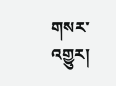གསར་འགྱུར།